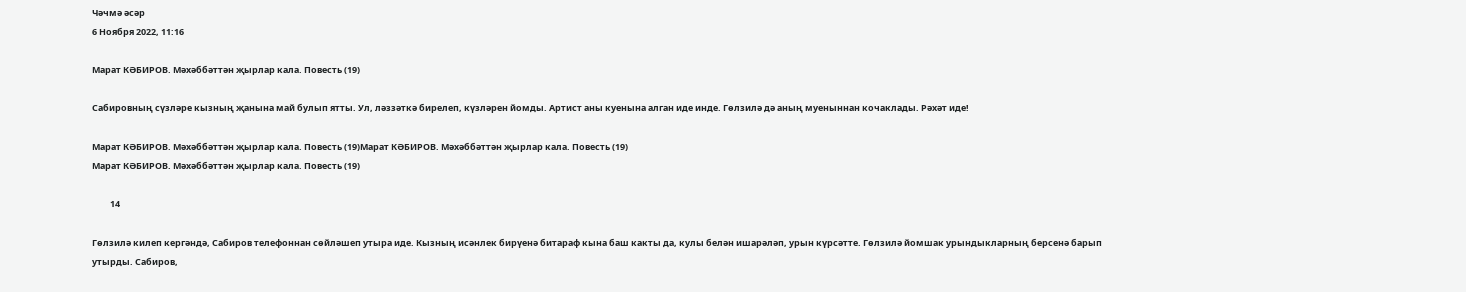Чәчмә әсәр
6 Ноября 2022, 11:16

Марат КӘБИРОВ. Мәхәббәттән җырлар кала. Повесть (19)

Сабировның сүзләре кызның җанына май булып ятты. Ул, ләззәткә бирелеп, күзләрен йомды. Артист аны куенына алган иде инде. Гөлзилә дә аның муеныннан кочаклады. Рәхәт иде!

Марат КӘБИРОВ. Мәхәббәттән җырлар кала. Повесть (19)Марат КӘБИРОВ. Мәхәббәттән җырлар кала. Повесть (19)
Марат КӘБИРОВ. Мәхәббәттән җырлар кала. Повесть (19)

         14

Гөлзилә килеп кергәндә, Сабиров телефоннан сөйләшеп утыра иде. Кызның исәнлек бирүенә битараф кына баш какты да, кулы белән ишарәләп, урын күрсәтте. Гөлзилә йомшак урындыкларның берсенә барып утырды. Сабиров,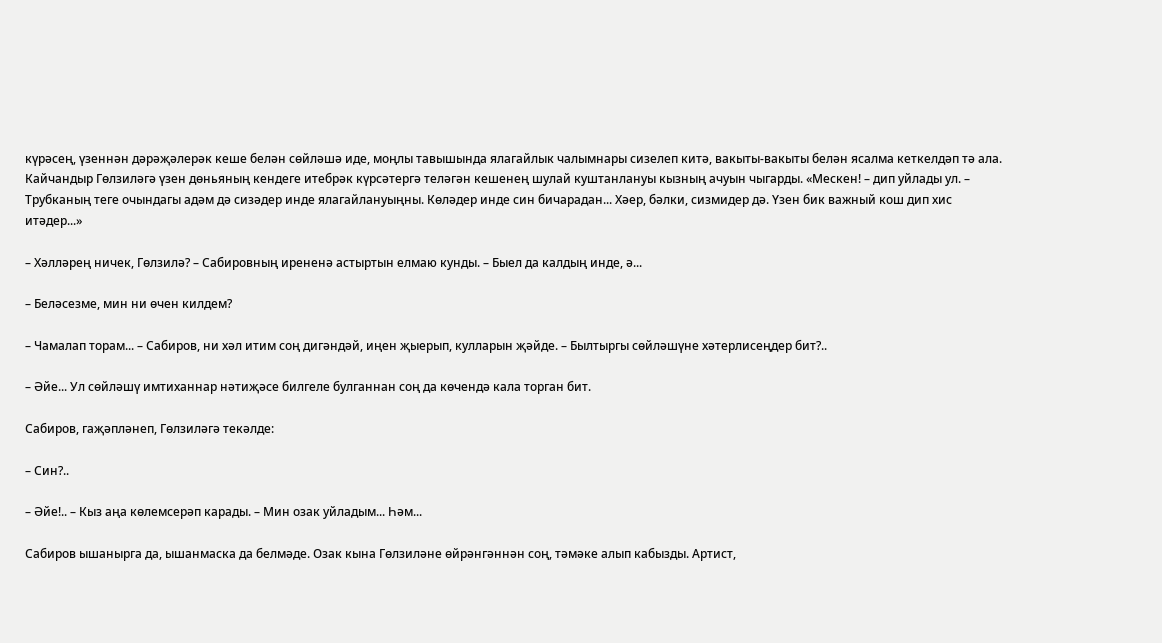күрәсең, үзеннән дәрәҗәлерәк кеше белән сөйләшә иде, моңлы тавышында ялагайлык чалымнары сизелеп китә, вакыты-вакыты белән ясалма кеткелдәп тә ала. Кайчандыр Гөлзиләгә үзен дөньяның кендеге итебрәк күрсәтергә теләгән кешенең шулай куштанлануы кызның ачуын чыгарды. «Мескен! – дип уйлады ул. – Трубканың теге очындагы адәм дә сизәдер инде ялагайлануыңны. Көләдер инде син бичарадан... Хәер, бәлки, сизмидер дә. Үзен бик важный кош дип хис итәдер...»

– Хәлләрең ничек, Гөлзилә? – Сабировның ирененә астыртын елмаю кунды. – Быел да калдың инде, ә...

– Беләсезме, мин ни өчен килдем?

– Чамалап торам... – Сабиров, ни хәл итим соң дигәндәй, иңен җыерып, кулларын җәйде. – Былтыргы сөйләшүне хәтерлисеңдер бит?..

– Әйе... Ул сөйләшү имтиханнар нәтиҗәсе билгеле булганнан соң да көчендә кала торган бит.

Сабиров, гаҗәпләнеп, Гөлзиләгә текәлде:

– Син?..

– Әйе!.. – Кыз аңа көлемсерәп карады. – Мин озак уйладым... Һәм...

Сабиров ышанырга да, ышанмаска да белмәде. Озак кына Гөлзиләне өйрәнгәннән соң, тәмәке алып кабызды. Артист,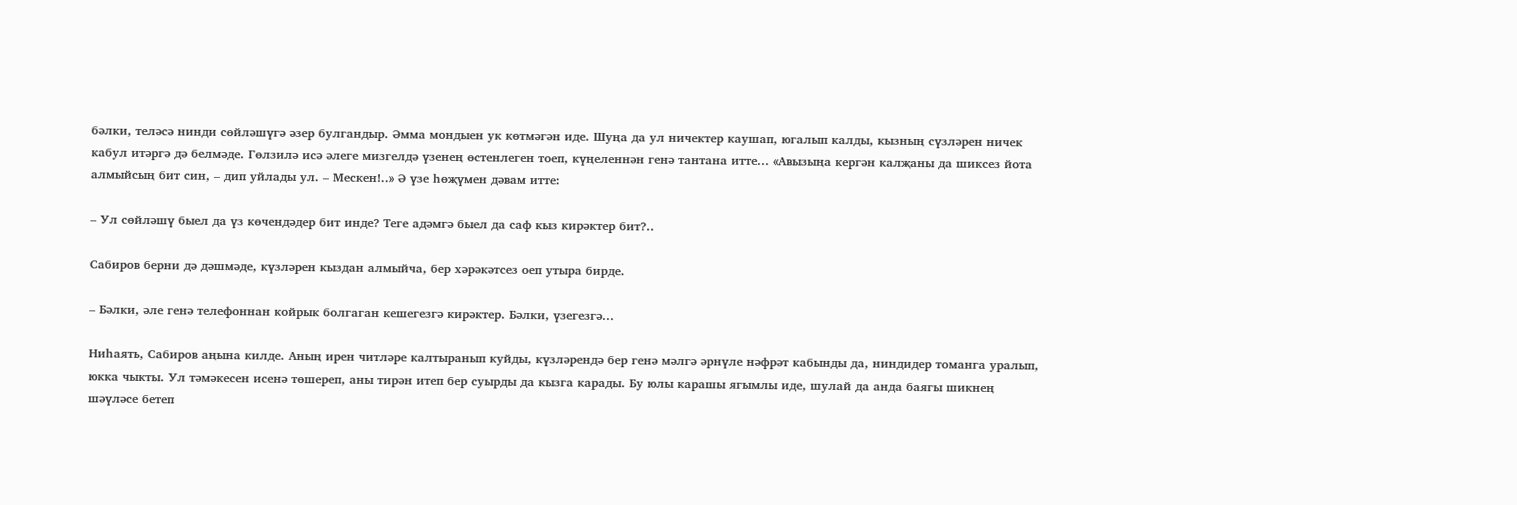бәлки, теләсә нинди сөйләшүгә әзер булгандыр. Әмма мондыен ук көтмәгән иде. Шуңа да ул ничектер каушап, югалып калды, кызның сүзләрен ничек кабул итәргә дә белмәде. Гөлзилә исә әлеге мизгелдә үзенең өстенлеген тоеп, күңеленнән генә тантана итте... «Авызыңа кергән калҗаны да шиксез йота алмыйсың бит син, – дип уйлады ул. – Мескен!..» Ә үзе һөҗүмен дәвам итте:

– Ул сөйләшү быел да үз көчендәдер бит инде? Теге адәмгә быел да саф кыз кирәктер бит?..

Сабиров берни дә дәшмәде, күзләрен кыздан алмыйча, бер хәрәкәтсез оеп утыра бирде.

– Бәлки, әле генә телефоннан койрык болгаган кешегезгә кирәктер. Бәлки, үзегезгә...

Ниһаять, Сабиров аңына килде. Аның ирен читләре калтыранып куйды, күзләрендә бер генә мәлгә әрнүле нәфрәт кабынды да, ниндидер томанга уралып, юкка чыкты. Ул тәмәкесен исенә төшереп, аны тирән итеп бер суырды да кызга карады. Бу юлы карашы ягымлы иде, шулай да анда баягы шикнең шәүләсе бетеп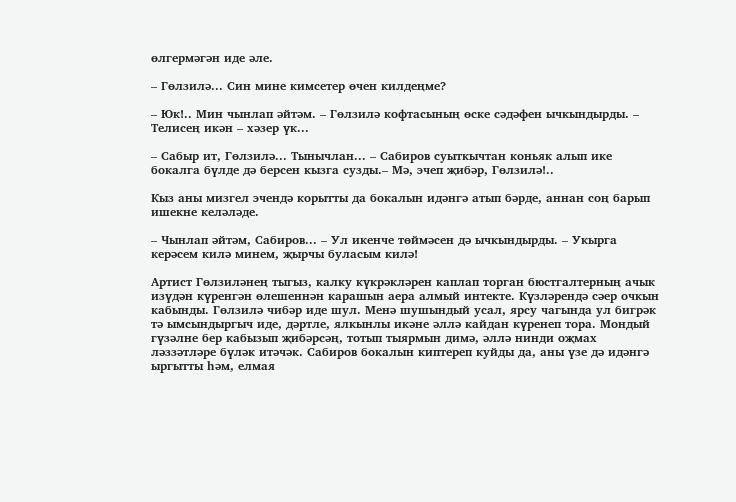өлгермәгән иде әле.

– Гөлзилә... Син мине кимсетер өчен килдеңме?

– Юк!.. Мин чынлап әйтәм. – Гөлзилә кофтасының өске сәдәфен ычкындырды. – Телисең икән – хәзер үк...

– Сабыр ит, Гөлзилә... Тынычлан... – Сабиров суыткычтан коньяк алып ике бокалга бүлде дә берсен кызга сузды.– Мә, эчеп җибәр, Гөлзилә!..

Кыз аны мизгел эчендә корытты да бокалын идәнгә атып бәрде, аннан соң барып ишекне келәләде.

– Чынлап әйтәм, Сабиров... – Ул икенче төймәсен дә ычкындырды. – Укырга керәсем килә минем, җырчы буласым килә!

Артист Гөлзиләнең тыгыз, калку күкрәкләрен каплап торган бюстгалтерның ачык изүдән күренгән өлешеннән карашын аера алмый интекте. Күзләрендә сәер очкын кабынды. Гөлзилә чибәр иде шул. Менә шушындый усал, ярсу чагында ул бигрәк тә ымсындыргыч иде, дәртле, ялкынлы икәне әллә кайдан күренеп тора. Мондый гүзәлне бер кабызып җибәрсәң, тотып тыярмын димә, әллә нинди оҗмах ләззәтләре бүләк итәчәк. Сабиров бокалын киптереп куйды да, аны үзе дә идәнгә ыргытты һәм, елмая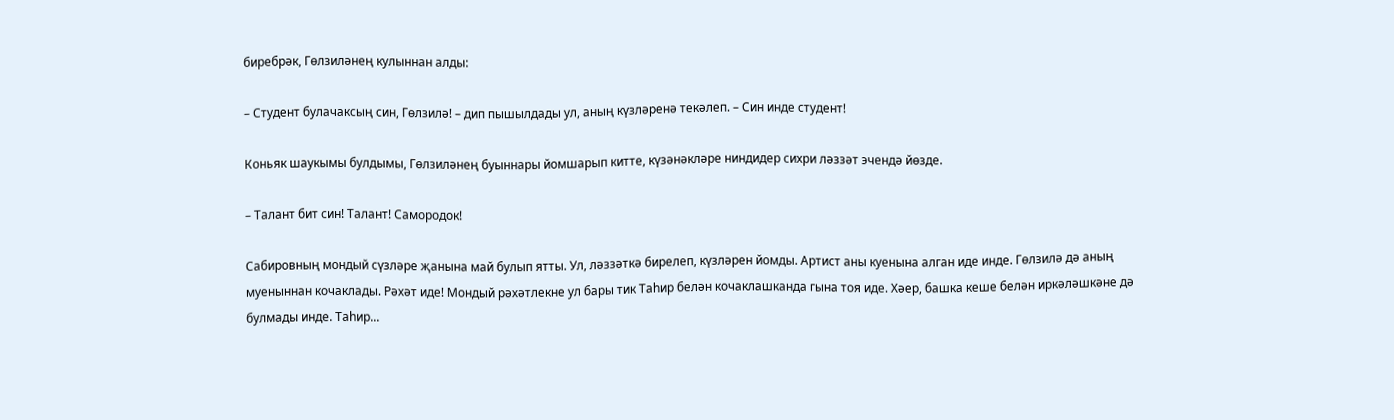биребрәк, Гөлзиләнең кулыннан алды:

– Студент булачаксың син, Гөлзилә! – дип пышылдады ул, аның күзләренә текәлеп. – Син инде студент!

Коньяк шаукымы булдымы, Гөлзиләнең буыннары йомшарып китте, күзәнәкләре ниндидер сихри ләззәт эчендә йөзде.

– Талант бит син! Талант! Самородок!

Сабировның мондый сүзләре җанына май булып ятты. Ул, ләззәткә бирелеп, күзләрен йомды. Артист аны куенына алган иде инде. Гөлзилә дә аның муеныннан кочаклады. Рәхәт иде! Мондый рәхәтлекне ул бары тик Таһир белән кочаклашканда гына тоя иде. Хәер, башка кеше белән иркәләшкәне дә булмады инде. Таһир...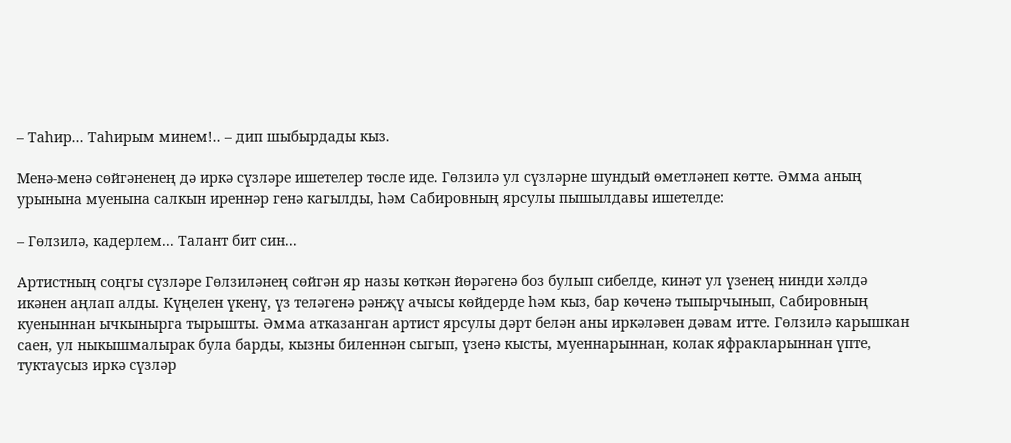– Таһир... Таһирым минем!.. – дип шыбырдады кыз.

Менә-менә сөйгәненең дә иркә сүзләре ишетелер төсле иде. Гөлзилә ул сүзләрне шундый өметләнеп көтте. Әмма аның урынына муенына салкын иреннәр генә кагылды, һәм Сабировның ярсулы пышылдавы ишетелде:

– Гөлзилә, кадерлем... Талант бит син...

Артистның соңгы сүзләре Гөлзиләнең сөйгән яр назы көткән йөрәгенә боз булып сибелде, кинәт ул үзенең нинди хәлдә икәнен аңлап алды. Күңелен үкенү, үз теләгенә рәнҗү ачысы көйдерде һәм кыз, бар көченә тыпырчынып, Сабировның куеныннан ычкынырга тырышты. Әмма атказанган артист ярсулы дәрт белән аны иркәләвен дәвам итте. Гөлзилә карышкан саен, ул ныкышмалырак була барды, кызны биленнән сыгып, үзенә кысты, муеннарыннан, колак яфракларыннан үпте, туктаусыз иркә сүзләр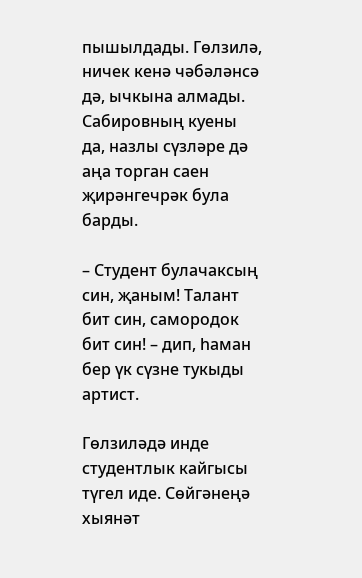пышылдады. Гөлзилә, ничек кенә чәбәләнсә дә, ычкына алмады. Сабировның куены да, назлы сүзләре дә аңа торган саен җирәнгечрәк була барды.

– Студент булачаксың син, җаным! Талант бит син, самородок бит син! – дип, һаман бер үк сүзне тукыды артист.

Гөлзиләдә инде студентлык кайгысы түгел иде. Сөйгәнеңә хыянәт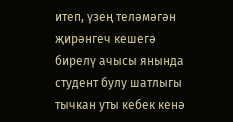итеп, үзең теләмәгән җирәнгеч кешегә бирелү ачысы янында студент булу шатлыгы тычкан уты кебек кенә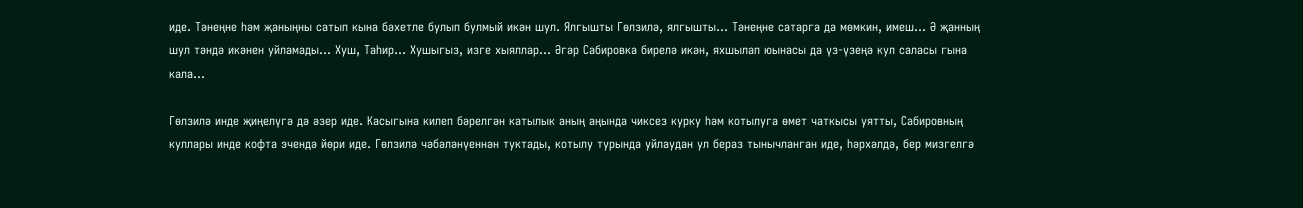иде. Тәнеңне һәм җаныңны сатып кына бәхетле булып булмый икән шул. Ялгышты Гөлзилә, ялгышты... Тәнеңне сатарга да мөмкин, имеш... Ә җанның шул тәндә икәнен уйламады... Хуш, Таһир... Хушыгыз, изге хыяллар... Әгәр Сабировка бирелә икән, яхшылап юынасы да үз-үзеңә кул саласы гына кала...

Гөлзилә инде җиңелүгә дә әзер иде. Касыгына килеп бәрелгән катылык аның аңында чиксез курку һәм котылуга өмет чаткысы уятты, Сабировның куллары инде кофта эчендә йөри иде. Гөлзилә чәбәләнүеннән туктады, котылу турында уйлаудан ул бераз тынычланган иде, һәрхәлдә, бер мизгелгә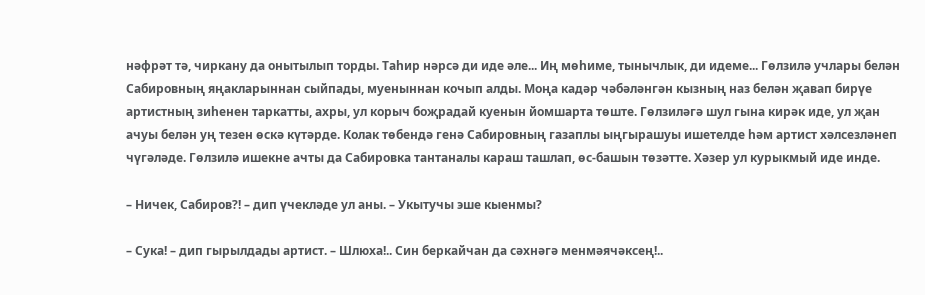нәфрәт тә, чиркану да онытылып торды. Таһир нәрсә ди иде әле... Иң мөһиме, тынычлык, ди идеме... Гөлзилә учлары белән Сабировның яңакларыннан сыйпады, муеныннан кочып алды. Моңа кадәр чәбәләнгән кызның наз белән җавап бирүе артистның зиһенен таркатты, ахры, ул корыч боҗрадай куенын йомшарта төште. Гөлзиләгә шул гына кирәк иде, ул җан ачуы белән уң тезен өскә күтәрде. Колак төбендә генә Сабировның газаплы ыңгырашуы ишетелде һәм артист хәлсезләнеп чүгәләде. Гөлзилә ишекне ачты да Сабировка тантаналы караш ташлап, өс-башын төзәтте. Хәзер ул курыкмый иде инде.

– Ничек, Сабиров?! – дип үчекләде ул аны. – Укытучы эше кыенмы?

– Сука! – дип гырылдады артист. – Шлюха!.. Син беркайчан да сәхнәгә менмәячәксең!..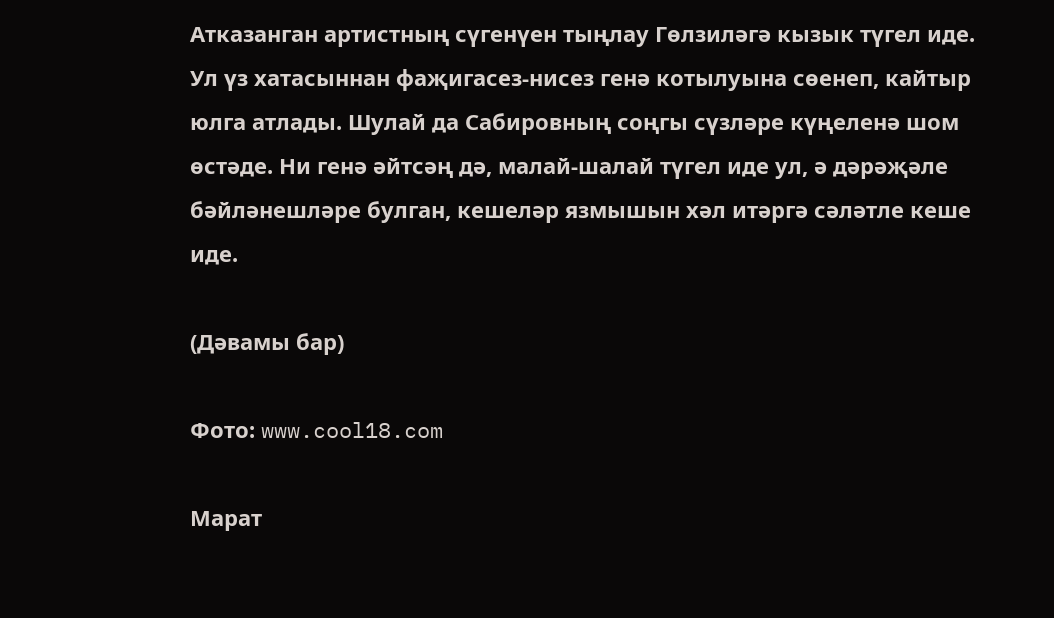Атказанган артистның сүгенүен тыңлау Гөлзиләгә кызык түгел иде. Ул үз хатасыннан фаҗигасез-нисез генә котылуына сөенеп, кайтыр юлга атлады. Шулай да Сабировның соңгы сүзләре күңеленә шом өстәде. Ни генә әйтсәң дә, малай-шалай түгел иде ул, ә дәрәҗәле бәйләнешләре булган, кешеләр язмышын хәл итәргә сәләтле кеше иде.

(Дәвамы бар)

Фото: www.cool18.com

Марат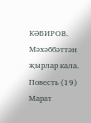КӘБИРОВ. Мәхәббәттән җырлар кала. Повесть (19)
Марат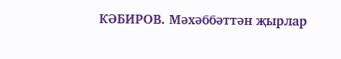КӘБИРОВ. Мәхәббәттән җырлар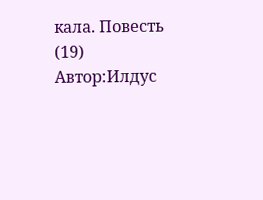кала. Повесть (19)
Автор:Илдус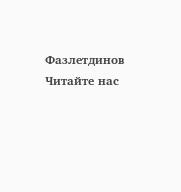Фазлетдинов
Читайте нас